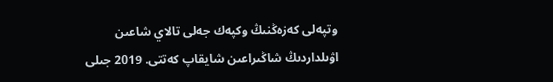وتپەلى كەزەڭنىڭ وكپەك جەلى تالاي شاعىن اۋىلداردىڭ شاڭىراعىن شايقاپ كەتتى. 2019 جىلى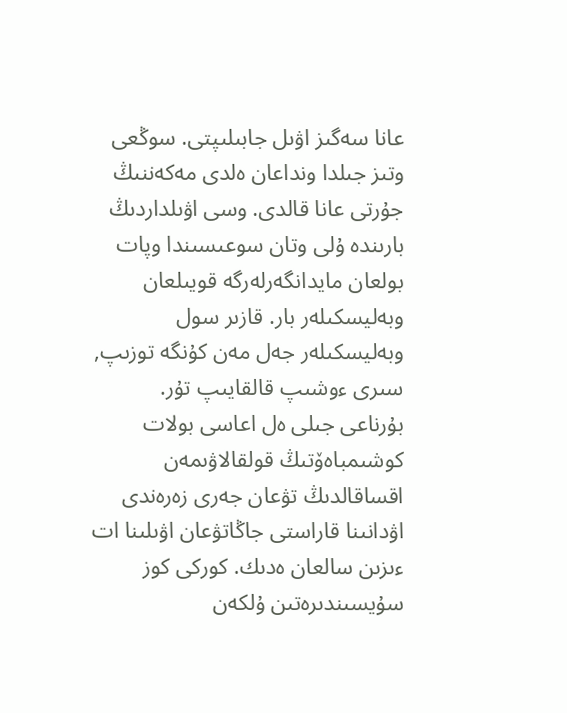عانا سەگىز اۋىل جابىلىپتى. سوڭعى وتىز جىلدا ونداعان ەلدى مەكەننىڭ جۇرتى عانا قالدى. وسى اۋىلداردىڭ بارىندە ۇلى وتان سوعىسىندا وپات بولعان مايدانگەرلەرگە قويىلعان وبەليسكىلەر بار. قازىر سول وبەليسكىلەر جەل مەن كۇنگە توزىپ, سىرى ءوشىپ قالقايىپ تۇر.
بۇرناعى جىلى ەل اعاسى بولات كوشىمباەۆتىڭ قولقالاۋىمەن اقساقالدىڭ تۋعان جەرى زەرەندى اۋدانىنا قاراستى جاڭاتۋعان اۋىلىنا ات ءىزىن سالعان ەدىك. كوركى كوز سۇيسىندىرەتىن ۇلكەن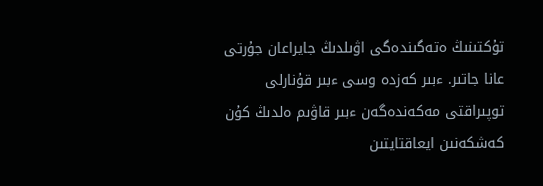تۇكتىنىڭ ەتەگىندەگى اۋىلدىڭ جايراعان جۇرتى عانا جاتىر. ءبىر كەزدە وسى ءبىر قۇنارلى توپىراقتى مەكەندەگەن ءبىر قاۋىم ەلدىڭ كۇن كەشكەنىن ايعاقتايتىن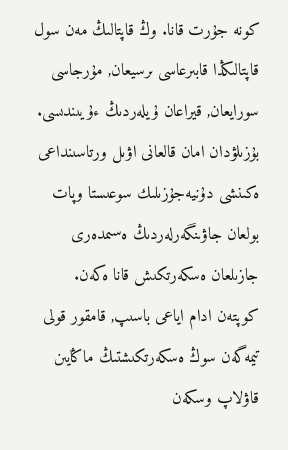كونە جۇرت قانا. وڭ قاپتالىڭ مەن سول قاپتالىڭدا قابىرعاسى ىرسيعان, مۇرجاسى سورايعان, قيراعان ۇيلەردىڭ ءۇيىندىسى. بۇزىلۋدان امان قالعانى اۋىل ورتاسىنداعى ەكىنشى دۇنيەجۇزىلىك سوعىستا وپات بولعان جاۋىنگەرلەردىڭ ەسىمدەرى جازىلعان ەسكەرتكىش قانا ەكەن. كوپتەن ادام اياعى باسىپ, قامقور قولى تيمەگەن سوڭ ەسكەرتكىشتىڭ ماڭايىن قاۋلاپ وسكەن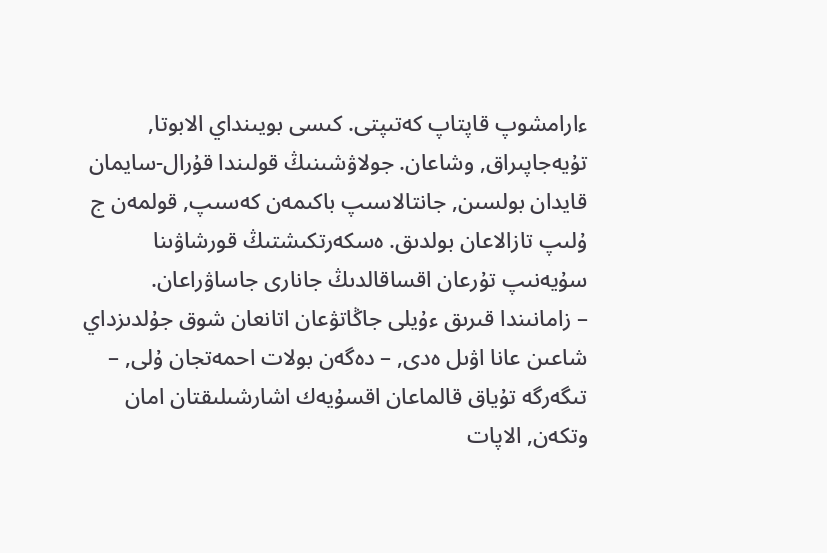ءارامشوپ قاپتاپ كەتىپتى. كىسى بويىنداي الابوتا, تۇيەجاپىراق, وشاعان. جولاۋشىنىڭ قولىندا قۇرال-سايمان قايدان بولسىن, جانتالاسىپ باكىمەن كەسىپ, قولمەن ج ۇلىپ تازالاعان بولدىق. ەسكەرتكىشتىڭ قورشاۋىنا سۇيەنىپ تۇرعان اقساقالدىڭ جانارى جاساۋراعان.
– زامانىندا قىرىق ءۇيلى جاڭاتۋعان اتانعان شوق جۇلدىزداي شاعىن عانا اۋىل ەدى, – دەگەن بولات احمەتجان ۇلى, – تىگەرگە تۇياق قالماعان اقسۇيەك اشارشىلىقتان امان وتكەن, الاپات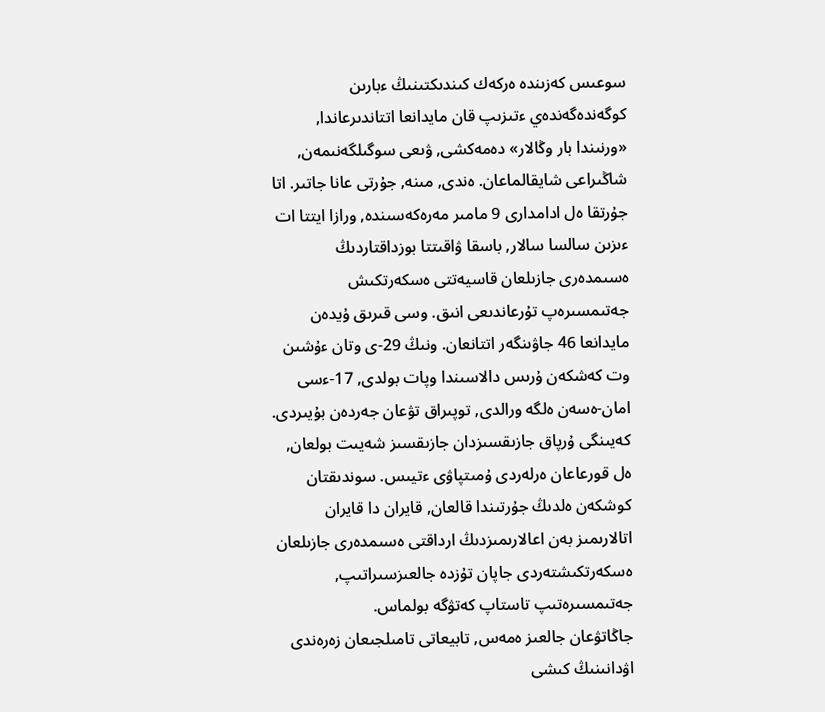سوعىس كەزىندە ەركەك كىندىكتىنىڭ ءبارىن كوگەندەگەندەي ءتىزىپ قان مايدانعا اتتاندىرعاندا, «ورنىندا بار وڭالار» دەمەكشى, ۋىعى سوگىلگەنىمەن, شاڭىراعى شايقالماعان. ەندى, مىنە, جۇرتى عانا جاتىر. اتا جۇرتقا ەل ادامدارى 9 مامىر مەرەكەسىندە, ورازا ايتتا ات ءىزىن سالسا سالار, باسقا ۋاقىتتا بوزداقتاردىڭ ەسىمدەرى جازىلعان قاسيەتتى ەسكەرتكىش جەتىمسىرەپ تۇرعاندىعى انىق. وسى قىرىق ۇيدەن مايدانعا 46 جاۋىنگەر اتتانعان. ونىڭ 29-ى وتان ءۇشىن وت كەشكەن ۇرىس دالاسىندا وپات بولدى, 17-ءسى امان-ەسەن ەلگە ورالدى, توپىراق تۋعان جەردەن بۇيىردى. كەيىنگى ۇرپاق جازىقسىزدان جازىقسىز شەيىت بولعان, ەل قورعاعان ەرلەردى ۇمىتپاۋى ءتيىس. سوندىقتان كوشكەن ەلدىڭ جۇرتىندا قالعان, قايران دا قايران اتالارىمىز بەن اعالارىمىزدىڭ ارداقتى ەسىمدەرى جازىلعان ەسكەرتكىشتەردى جاپان تۇزدە جالعىزسىراتىپ, جەتىمسىرەتىپ تاستاپ كەتۋگە بولماس.
جاڭاتۋعان جالعىز ەمەس, تابيعاتى تامىلجىعان زەرەندى اۋدانىنىڭ كىشى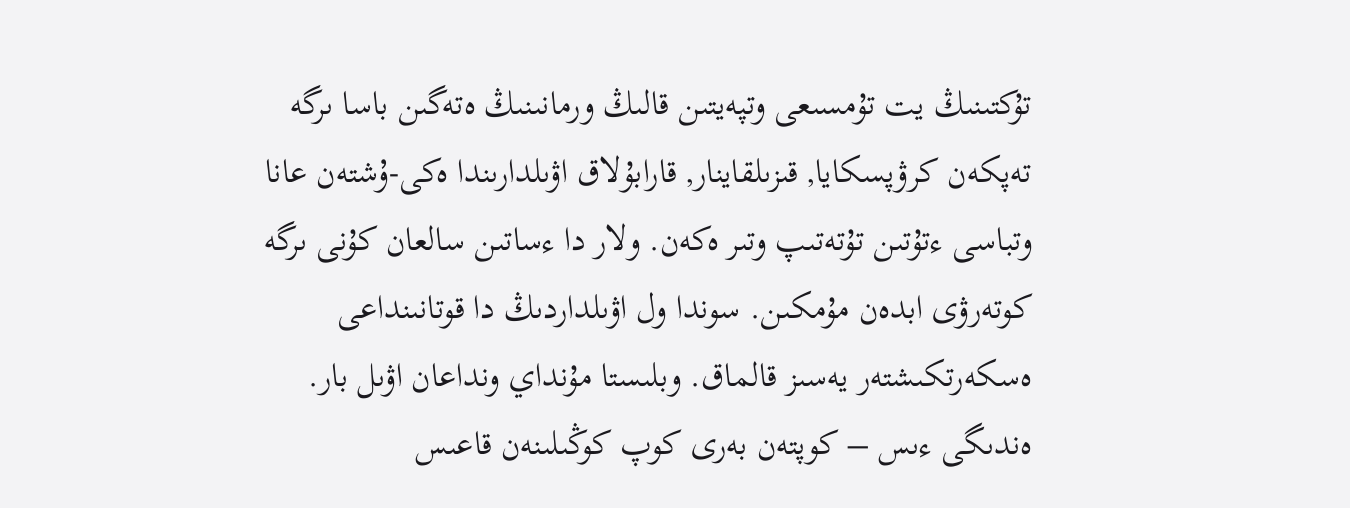تۇكتىنىڭ يت تۇمسىعى وتپەيتىن قالىڭ ورمانىنىڭ ەتەگىن باسا ىرگە تەپكەن كرۋپسكايا, قىزىلقاينار, قارابۇلاق اۋىلدارىندا ەكى-ۇشتەن عانا وتباسى ءتۇتىن تۇتەتىپ وتىر ەكەن. ولار دا ءساتىن سالعان كۇنى ىرگە كوتەرۋى ابدەن مۇمكىن. سوندا ول اۋىلداردىڭ دا قوتانىنداعى ەسكەرتكىشتەر يەسىز قالماق. وبلىستا مۇنداي ونداعان اۋىل بار. ەندىگى ءىس – كوپتەن بەرى كوپ كوڭىلىنەن قاعىس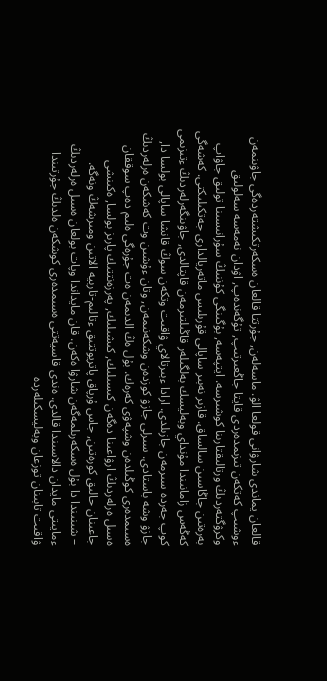قالعان يماندى شارۋانى قولعا الۋ. ماسەلەن, جۇرتتا قالعان ەسكەرتكىشتەردەگى جاۋىنمەن ءوشىپ كەتكەن تىزىمدەردى قايتا جاڭعىرتىپ, تۇگەندەپ, اۋدان نەمەسە سەلولىق وكرۋگتەردىڭ ورتالىقتارىنا كوشىرسە. ايتپەسە, بۇگىنگى كۇننىڭ سۇرانىسىنا تولىق جاۋاپ بەرەتىن جاڭاسىن سالساق. قازىر نەبىر ساپالى قۇرىلىس ماتەريالدارى جەتكىلىكتى. كەشەگى كەڭەس زامانىندا مۇنداي وبەليسك بەلگىلەر قاڭىلتىرمەن قاپتالدى, جاۋىنگەرلەردىڭ ءتىزىمى كوپ جەردە سىرمەن جازىلدى. ارادا ءبىرتالاي ۋاقىت وتكەن سوڭ قانشا ساپالى بولسا دا, جازۋ وشە باستادى. سىرلى جازۋ كوزدەن وشكەنىمەن, وتان ءۇشىن وت كەشكەن ەرلەردىڭ ەسىمدەرى كوڭىلدەن وشپەۋى كەرەك. بۇل ەڭ الدىمەن ەت جۇرەگى ەلىم دەپ سوققان ەسىل ەرلەردىڭ ارۋاعىنا دەگەن كىسىلىك, كىشىلىك, پەرزەنتتىك پارىز بولسا, ەكىنشى جاعىنان حالىق كورەتىن, جاس ۇرپاق پاتريوتتىق ءتالىم-تاربيە الاتىن ومىرشەڭ ونەگە.
– شىنىندا دا بۇل ەسكەرىلمەگەن شارۋا ەكەن. قان مايداندا وپات بولعان ەسىل ەرلەردىڭ ءمايىتى مايدان دالاسىندا قالدى. ەندى قاسيەتتى ەسىمدەرى كوشكەن ەلدىڭ جۇرتىندا ۋاقىت تابىنان توزعان وبەليسكىلەردە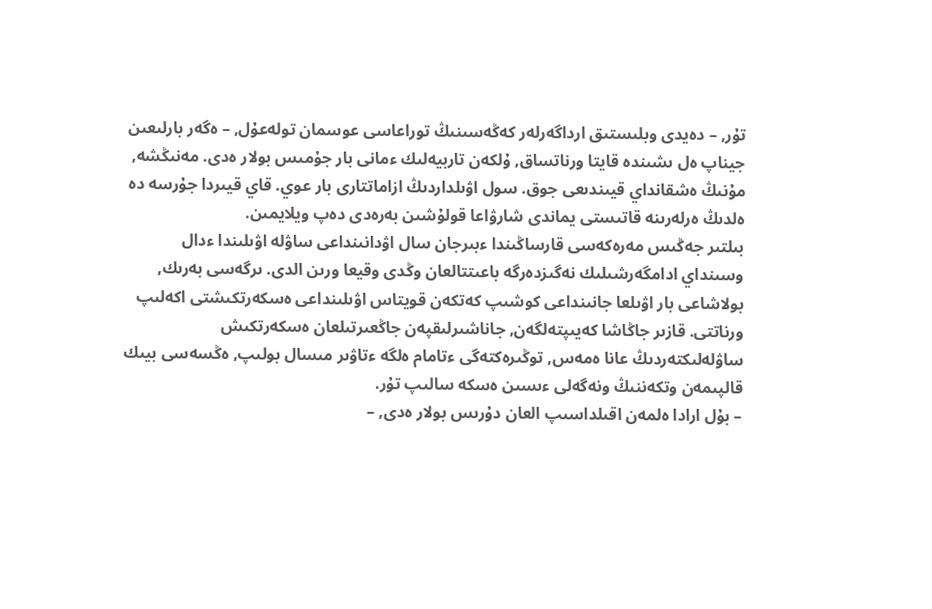تۇر, – دەيدى وبلىستىق ارداگەرلەر كەڭەسىنىڭ توراعاسى عوسمان تولەعۇل, – ەگەر بارلىعىن جيناپ ەل ىشىندە قايتا ورناتساق, ۇلكەن تاربيەلىك ءمانى بار جۇمىس بولار ەدى. مەنىڭشە, مۇنىڭ ەشقانداي قيىندىعى جوق. سول اۋىلداردىڭ ازاماتتارى بار عوي. قاي قيىردا جۇرسە دە ەلدىڭ ەرلەرىنە قاتىستى يماندى شارۋاعا قولۇشىن بەرەدى دەپ ويلايمىن.
بىلتىر جەڭىس مەرەكەسى قارساڭىندا ءبىرجان سال اۋدانىنداعى ساۋلە اۋىلىندا ءدال وسىنداي ادامگەرشىلىك نەگىزدەرگە باعىتتالعان وڭدى وقيعا ورىن الدى. ىرگەسى بەرىك, بولاشاعى بار اۋىلعا جانىنداعى كوشىپ كەتكەن قويتاس اۋىلىنداعى ەسكەرتكىشتى اكەلىپ ورناتتى. قازىر جاڭاشا كەيىپتەلگەن, جاناشىرلىقپەن جاڭعىرتىلعان ەسكەرتكىش ساۋلەلىكتەردىڭ عانا ەمەس, توڭىرەكتەگى ءتامام ەلگە ءتاۋىر مىسال بولىپ, ەڭسەسى بيىك قالپىمەن وتكەننىڭ ونەگەلى ءىسىن ەسكە سالىپ تۇر.
– بۇل ارادا ەلمەن اقىلداسىپ العان دۇرىس بولار ەدى, –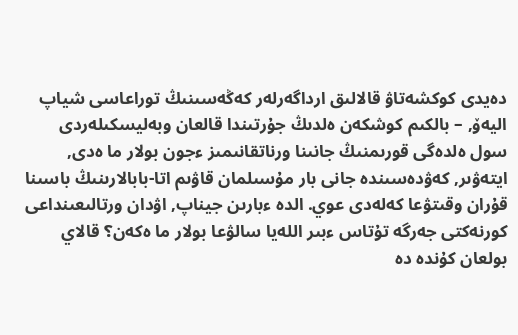دەيدى كوكشەتاۋ قالالىق ارداگەرلەر كەڭەسىنىڭ توراعاسى شياپ اليەۆ, – بالكىم كوشكەن ەلدىڭ جۇرتىندا قالعان وبەليسكىلەردى سول ەلدەگى قورىمنىڭ جانىنا ورناتقانىمىز ءجون بولار ما ەدى, ايتەۋىر, كەۋدەسىندە جانى بار مۇسىلمان قاۋىم اتا-بابالارىنىڭ باسىنا قۇران وقىتۋعا كەلەدى عوي. الدە ءبارىن جيناپ, اۋدان ورتالىعىنداعى كورنەكتى جەرگە تۇتاس ءبىر اللەيا سالۋعا بولار ما ەكەن؟ قالاي بولعان كۇندە دە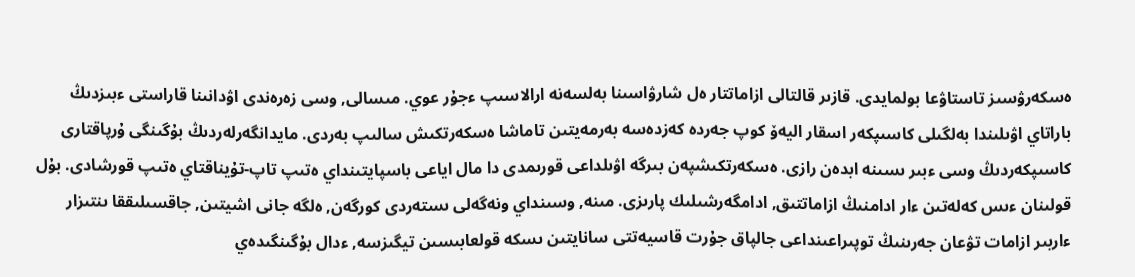ەسكەرۋسىز تاستاۋعا بولمايدى. قازىر قالتالى ازاماتتار ەل شارۋاسىنا بەلسەنە ارالاسىپ ءجۇر عوي. مىسالى, وسى زەرەندى اۋدانىنا قاراستى ءبىزدىڭ باراتاي اۋىلىندا بەلگىلى كاسىپكەر اسقار اليەۆ كوپ جەردە كەزدەسە بەرمەيتىن تاماشا ەسكەرتكىش سالىپ بەردى. مايدانگەرلەردىڭ بۇگىنگى ۇرپاقتارى كاسىپكەردىڭ وسى ءبىر ىسىنە ابدەن رازى. ەسكەرتكىشپەن بىرگە اۋىلداعى قورىمدى دا مال اياعى باسپايتىنداي ەتىپ تاپ-تۇيناقتاي ەتىپ قورشادى. بۇل قولىنان ءىس كەلەتىن ءار ادامنىڭ ازاماتتىق, ادامگەرشىلىك پارىزى. مىنە, وسىنداي ونەگەلى ىستەردى كورگەن, ەلگە جانى اشيتىن, جاقسىلىققا ىنتىزار ءاربىر ازامات تۋعان جەرىنىڭ توپىراعىنداعى جالپاق جۇرت قاسيەتتى سانايتىن ىسكە قولعابىسىن تيگىزسە, ءدال بۇگىنگىدەي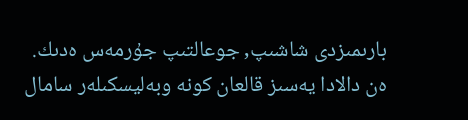بارىمىزدى شاشىپ, جوعالتىپ جۇرمەس ەدىك.
ەن دالادا يەسىز قالعان كونە وبەليسكىلەر سامال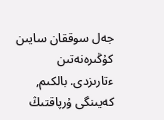جەل سوققان سايىن كۇڭىرەنەتىن ءتارىزدى. بالكىم, كەيىنگى ۇرپاقتىڭ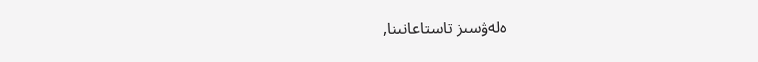ەلەۋسىز تاستاعانىنا,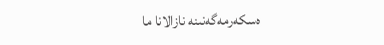ەسكەرمەگەنىنە نازالانا ما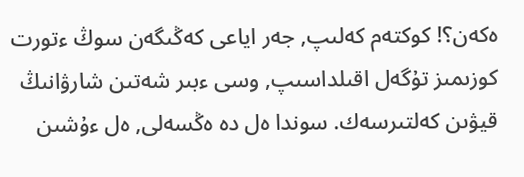ەكەن؟! كوكتەم كەلىپ, جەر اياعى كەڭىگەن سوڭ ءتورت كوزىمىز تۇگەل اقىلداسىپ, وسى ءبىر شەتىن شارۋانىڭ قيۋىن كەلتىرسەك. سوندا ەل دە ەڭسەلى, ەل ءۇشىن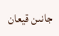جانىن قيعان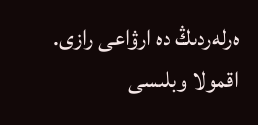ەرلەردىڭ دە ارۋاعى رازى.
اقمولا وبلىسى